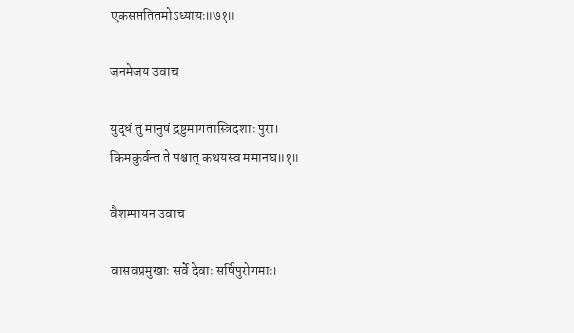एकसप्ततितमोऽध्यायः॥७१॥

जनमेजय उवाच

युद्धं तु मानुषं द्रष्टुमागतास्त्रिदशाः पुरा।
किमकुर्वन्त ते पश्चात् कथयस्व ममानघ॥१॥

वैशम्पायन उवाच

वासवप्रमुखाः सर्वे देवाः सर्षिपुरोगमाः।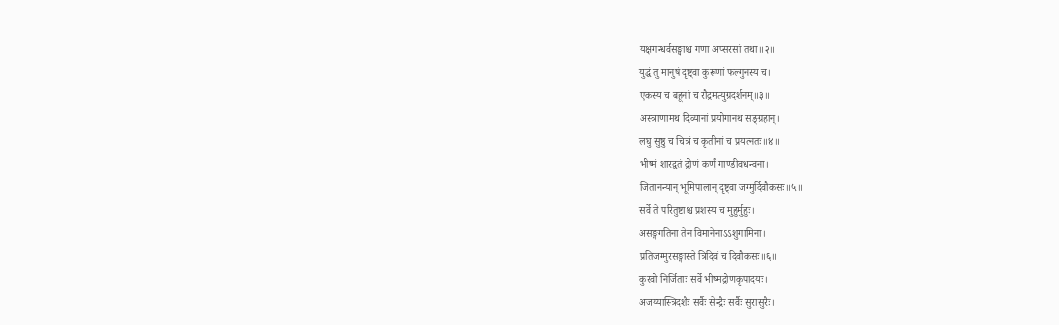यक्षगन्धर्वसङ्घाश्च गणा अप्सरसां तथा॥२॥
युद्धं तु मानुषं दृष्ट्वा कुरूणां फल्गुनस्य च।
एकस्य च बहूनां च रौद्रमत्युग्रदर्शनम्॥३॥
अस्त्राणामथ दिव्यानां प्रयोगानथ सङ्ग्रहान्।
लघु सुष्ठु च चित्रं च कृतीनां च प्रयत्नतः॥४॥
भीष्मं शारद्वतं द्रोणं कर्णं गाण्डीवधन्वना।
जितानन्यान् भूमिपालान् दृष्ट्वा जग्मुर्दिवौकसः॥५॥
सर्वे ते परितुष्टाश्च प्रशस्य च मुहुर्मुहुः।
असङ्गगतिना तेन विमानेनाऽऽशुगामिना।
प्रतिजग्मुरसङ्गास्ते त्रिदिवं च दिवौकसः॥६॥
कुरवो निर्जिताः सर्वे भीष्मद्रोणकृपादयः।
अजय्यास्त्रिदशैः सर्वैः सेन्द्रैः सर्वैः सुरासुरैः।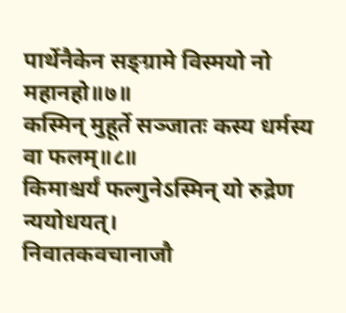पार्थेनैकेन सङ्ग्रामे विस्मयो नो महानहो॥७॥
कस्मिन् मुहूर्ते सञ्जातः कस्य धर्मस्य वा फलम्॥८॥
किमाश्चर्यं फल्गुनेऽस्मिन् यो रुद्रेण न्ययोधयत्।
निवातकवचानाजौ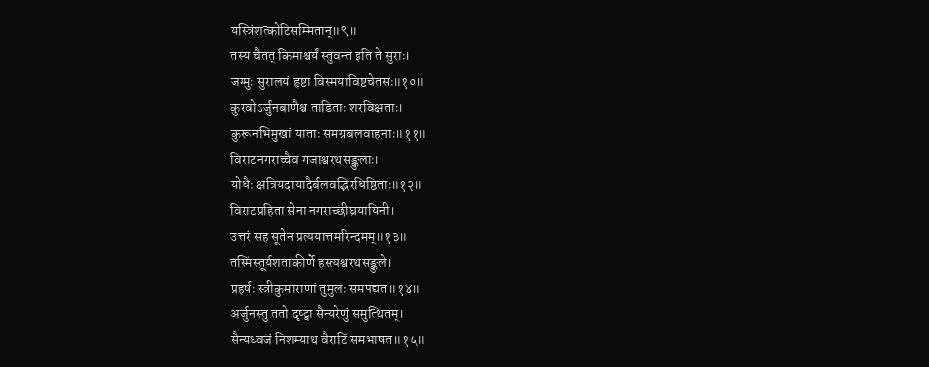यस्त्रिंशत्कोटिसम्मितान्॥९॥
तस्य चैतत् किमाश्चर्यं स्तुवन्त इति ते सुराः।
जग्मुः सुरालयं हृष्टा विस्मयाविष्टचेतसः॥१०॥
कुरवोऽर्जुनबाणैश्च ताडिताः शरविक्षताः।
कुरूनभिमुखां याताः समग्रबलवाहनाः॥११॥
विराटनगराच्चैव गजाश्वरथसङ्कुलाः।
योधैः क्षत्रियदायादैर्बलवद्भिरधिष्ठिताः॥१२॥
विराटप्रहिता सेना नगराच्छीघ्रयायिनी।
उत्तरं सह सूतेन प्रत्ययात्तमरिन्दमम्॥१३॥
तस्मिंस्तूर्यशताकीर्णे हस्त्यश्वरथसङ्कुले।
प्रहर्षः स्त्रीकुमाराणां तुमुलः समपद्यत॥१४॥
अर्जुनस्तु ततो दृष्ट्वा सैन्यरेणुं समुत्थितम्।
सैन्यध्वजं निशम्याथ वैराटिं समभाषत॥१५॥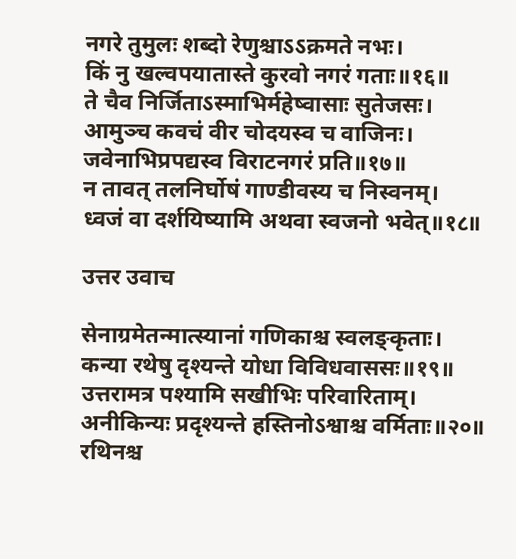नगरे तुमुलः शब्दो रेणुश्चाऽऽक्रमते नभः।
किं नु खल्वपयातास्ते कुरवो नगरं गताः॥१६॥
ते चैव निर्जिताऽस्माभिर्महेष्वासाः सुतेजसः।
आमुञ्च कवचं वीर चोदयस्व च वाजिनः।
जवेनाभिप्रपद्यस्व विराटनगरं प्रति॥१७॥
न तावत् तलनिर्घोषं गाण्डीवस्य च निस्वनम्।
ध्वजं वा दर्शयिष्यामि अथवा स्वजनो भवेत्॥१८॥

उत्तर उवाच

सेनाग्रमेतन्मात्स्यानां गणिकाश्च स्वलङ्कृताः।
कन्या रथेषु दृश्यन्ते योधा विविधवाससः॥१९॥
उत्तरामत्र पश्यामि सखीभिः परिवारिताम्।
अनीकिन्यः प्रदृश्यन्ते हस्तिनोऽश्वाश्च वर्मिताः॥२०॥
रथिनश्च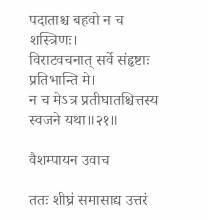पदाताश्च बहवो न च शस्त्रिणः।
विराटवचनात् सर्वे संहृष्टाः प्रतिभान्ति मे।
न च मेऽत्र प्रतीघातश्चित्तस्य स्वजने यथा॥२१॥

वैशम्पायन उवाच

ततः शीघ्रं समासाद्य उत्तरं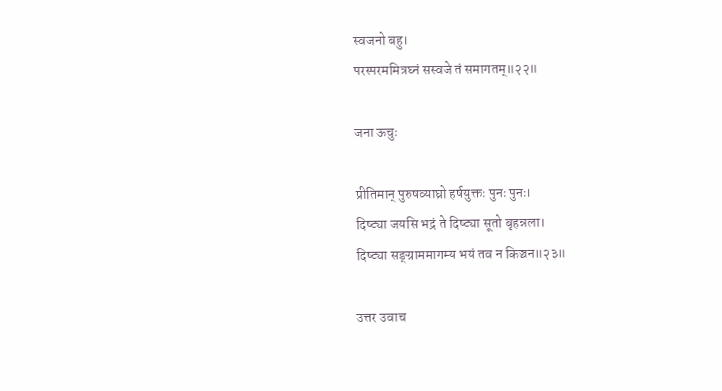स्वजनो बहु।
परस्परममित्रघ्नं सस्वजे तं समागतम्॥२२॥

जना ऊचुः

प्रीतिमान् पुरुषव्याघ्रो हर्षयुक्तः पुनः पुनः।
दिष्ट्या जयसि भद्रं ते दिष्ट्या सूतो बृहन्नला।
दिष्ट्या सङ्ग्राममागम्य भयं तव न किञ्चन॥२३॥

उत्तर उवाच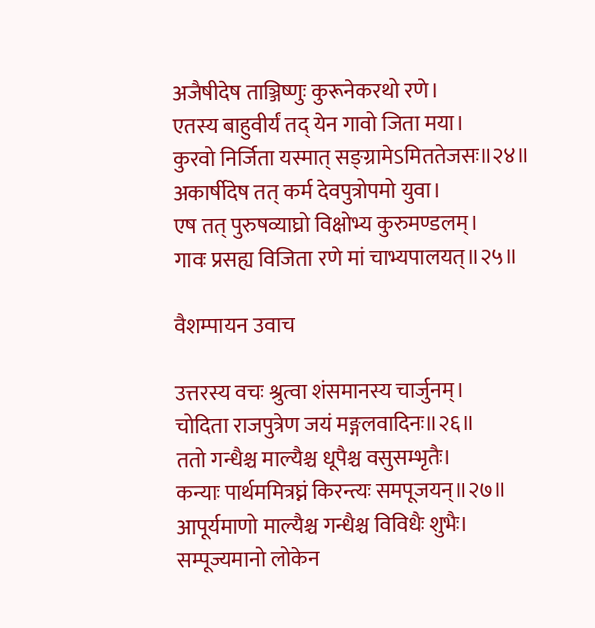अजैषीदेष ताञ्जिष्णुः कुरूनेकरथो रणे।
एतस्य बाहुवीर्यं तद् येन गावो जिता मया।
कुरवो निर्जिता यस्मात् सङ्ग्रामेऽमिततेजसः॥२४॥
अकार्षीदेष तत् कर्म देवपुत्रोपमो युवा।
एष तत् पुरुषव्याघ्रो विक्षोभ्य कुरुमण्डलम्।
गावः प्रसह्य विजिता रणे मां चाभ्यपालयत्॥२५॥

वैशम्पायन उवाच

उत्तरस्य वचः श्रुत्वा शंसमानस्य चार्जुनम्।
चोदिता राजपुत्रेण जयं मङ्गलवादिनः॥२६॥
ततो गन्धैश्च माल्यैश्च धूपैश्च वसुसम्भृतैः।
कन्याः पार्थममित्रघ्नं किरन्त्यः समपूजयन्॥२७॥
आपूर्यमाणो माल्यैश्च गन्धैश्च विविधैः शुभैः।
सम्पूज्यमानो लोकेन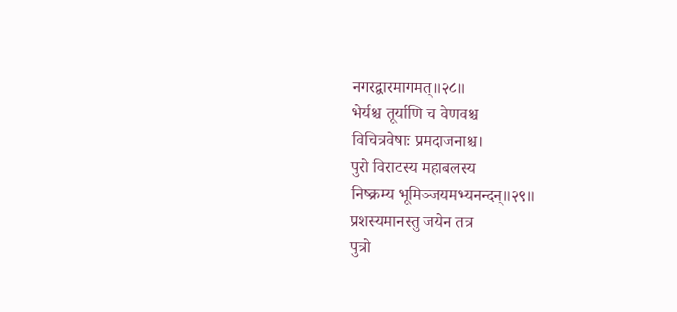नगरद्वारमागमत्॥२८॥
भेर्यश्च तूर्याणि च वेणवश्च
विचित्रवेषाः प्रमदाजनाश्च।
पुरो विराटस्य महाबलस्य
निष्क्रम्य भूमिञ्जयमभ्यनन्दन्॥२९॥
प्रशस्यमानस्तु जयेन तत्र
पुत्रो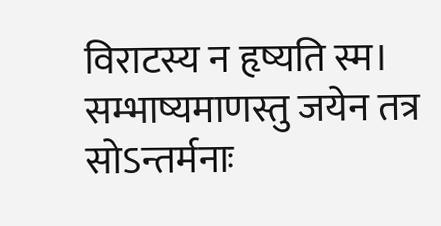विराटस्य न हृष्यति स्म।
सम्भाष्यमाणस्तु जयेन तत्र
सोऽन्तर्मनाः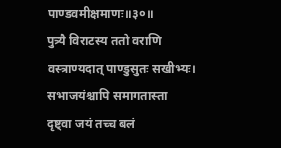पाण्डवमीक्षमाणः॥३०॥
पुत्र्यै विराटस्य ततो वराणि
वस्त्राण्यदात् पाण्डुसुतः सखीभ्यः।
सभाजयंश्चापि समागतास्ता
दृष्ट्वा जयं तच्च बलं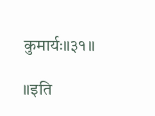कुमार्यः॥३१॥

॥इति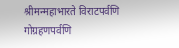श्रीमन्महाभारते विराटपर्वणि गोग्रहणपर्वणि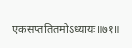एकसप्ततितमोऽध्यायः॥७१॥